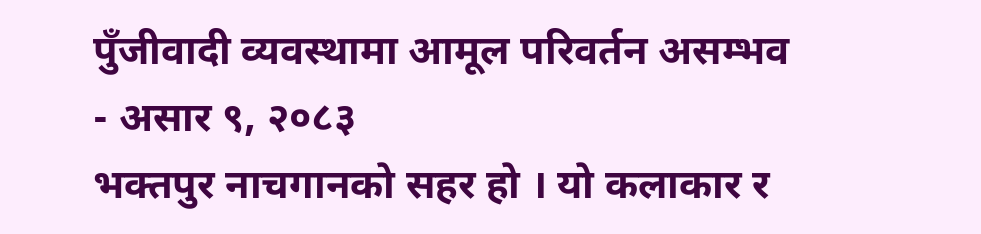पुँजीवादी व्यवस्थामा आमूल परिवर्तन असम्भव
- असार ९, २०८३
भक्तपुर नाचगानको सहर हो । यो कलाकार र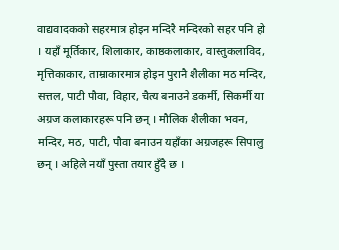वाद्यवादकको सहरमात्र होइन मन्दिरै मन्दिरको सहर पनि हो । यहाँ मूर्तिकार, शिलाकार, काष्ठकलाकार, वास्तुकलाविद, मृत्तिकाकार, ताम्राकारमात्र होइन पुरानै शैलीका मठ मन्दिर, सत्तल, पाटी पौवा, विहार, चैत्य बनाउने डकर्मी, सिकर्मी या अग्रज कलाकारहरू पनि छन् । मौलिक शैलीका भवन, मन्दिर, मठ, पाटी, पौवा बनाउन यहाँका अग्रजहरू सिपालु छन् । अहिले नयाँ पुस्ता तयार हुँदै छ ।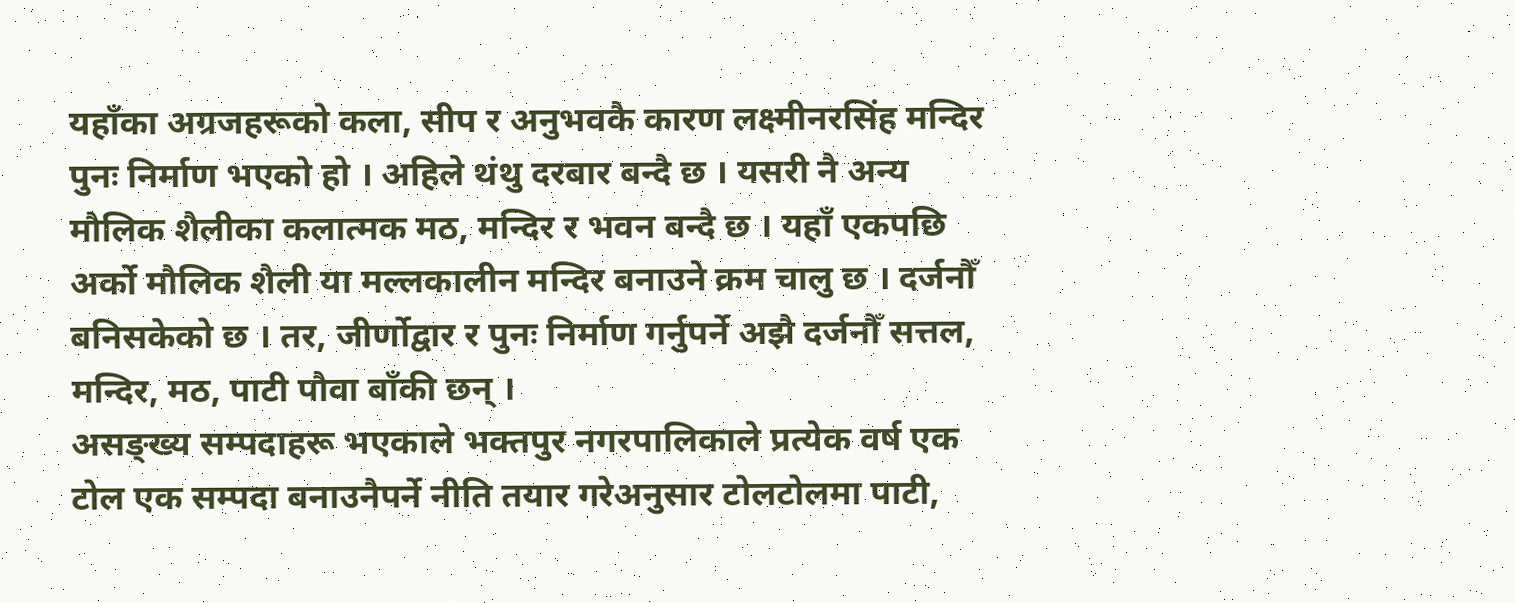यहाँका अग्रजहरूको कला, सीप र अनुभवकै कारण लक्ष्मीनरसिंह मन्दिर पुनः निर्माण भएको हो । अहिले थंथु दरबार बन्दै छ । यसरी नै अन्य मौलिक शैलीका कलात्मक मठ, मन्दिर र भवन बन्दै छ । यहाँ एकपछि अर्को मौलिक शैली या मल्लकालीन मन्दिर बनाउने क्रम चालु छ । दर्जनौँ बनिसकेको छ । तर, जीर्णोद्वार र पुनः निर्माण गर्नुपर्ने अझै दर्जनौँ सत्तल, मन्दिर, मठ, पाटी पौवा बाँकी छन् ।
असङ्ख्य सम्पदाहरू भएकाले भक्तपुर नगरपालिकाले प्रत्येक वर्ष एक टोल एक सम्पदा बनाउनैपर्ने नीति तयार गरेअनुसार टोलटोलमा पाटी,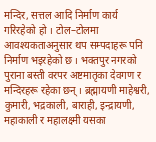मन्दिर, सत्तल आदि निर्माण कार्य गरिरहेको हो । टोल–टोलमा आवश्यकताअनुसार थप सम्पदाहरू पनि निर्माण भइरहेको छ । भक्तपुर नगरको पुराना बस्ती वरपर अष्टमातृका देवगण र मन्दिरहरू रहेका छन् । ब्रह्मायणी माहेश्वरी, कुमारी, भद्रकाली, बाराही, इन्द्रायणी, महाकाली र महालक्ष्मी यसका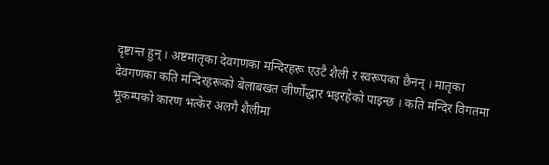दृष्टान्त हुन् । अष्टमातृका देवगणका मन्दिरहरू एउटै शैली र स्वरूपका छैनन् । मातृका देवगणका कति मन्दिरहरूको बेलाबखत जीर्णोद्धार भइरहेको पाइन्छ । कति मन्दिर विगतमा भूकम्पको कारण भत्केर अलगै शैलीमा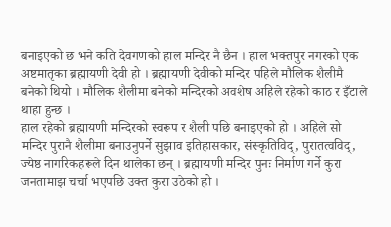बनाइएको छ भने कति देवगणको हाल मन्दिर नै छैन । हाल भक्तपुर नगरको एक अष्टमातृका ब्रह्मायणी देवी हो । ब्रह्मायणी देवीको मन्दिर पहिले मौलिक शैलीमै बनेको थियो । मौलिक शैलीमा बनेको मन्दिरको अवशेष अहिले रहेको काठ र इँटाले थाहा हुन्छ ।
हाल रहेको ब्रह्मायणी मन्दिरको स्वरूप र शैली पछि बनाइएको हो । अहिले सो मन्दिर पुरानै शैलीमा बनाउनुपर्ने सुझाव इतिहासकार, संस्कृतिविद्, पुरातत्वविद्, ज्येष्ठ नागरिकहरूले दिन थालेका छन् । ब्रह्मायणी मन्दिर पुनः निर्माण गर्ने कुरा जनतामाझ चर्चा भएपछि उक्त कुरा उठेको हो ।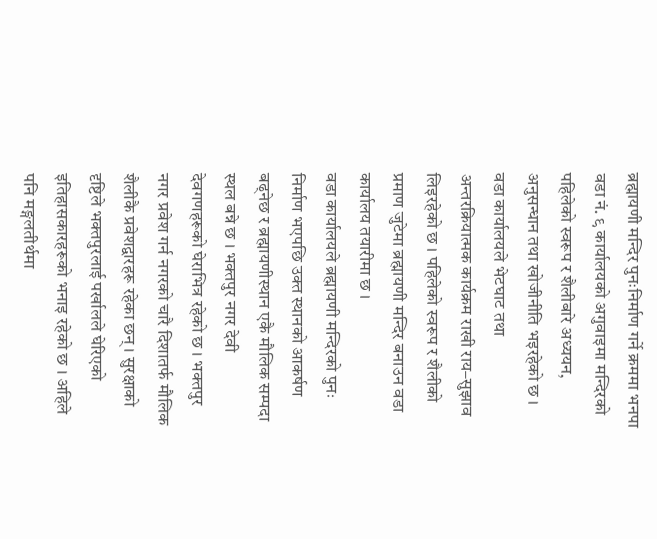ब्रह्मायणी मन्दिर पुनःनिर्माण गर्ने क्रममा भनपा वडा नं. ९ कार्यालयको अगुवाइमा मन्दिरको पहिलेको स्वरूप र शैलीबारे अध्ययन, अनुसन्धान तथा खोजीनीति भइरहेको छ । वडा कार्यालयले भेटघाट तथा अन्तरक्रियात्मक कार्यक्रम राखी राय–सुझाव लिइरहेको छ । पहिलेको स्वरूप र शैलीको प्रमाण जुटेमा ब्रह्मायणी मन्दिर बनाउन वडा कार्यालय तयारीमा छ ।
वडा कार्यालयले ब्रह्मायणी मन्दिरको पुनः निर्माण भएपछि उक्त स्थानको आकर्षण बढ्नेछ र ब्रह्मायणीस्थान एकै मौलिक सम्पदा स्थल बन्ने छ । भक्तपुर नगर देवी देवगणहरूको घेराभित्र रहेको छ । भक्तपुर नगर प्रवेश गर्न नगरको चारै दिशातर्फ मौलिक शैलीकै प्रवेशद्वारहरू रहेका छन् । सुरक्षाको दृष्टिले भक्तपुरलाई पर्खालले घेरिएको इतिहासकारहरूको भनाइ रहेको छ । अहिले पनि मङ्गलतीर्थमा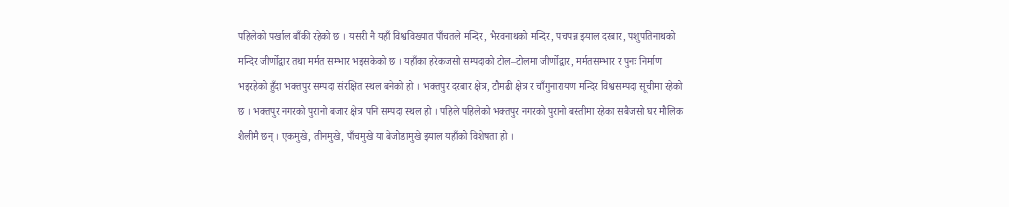पहिलेको पर्खाल बाँकी रहेको छ । यसरी नै यहाँ विश्वविख्यात पाँचतले मन्दिर, भैरवनाथको मन्दिर, पचपन्न झ्याल दरबार, पशुपतिनाथको मन्दिर जीर्णोद्वार तथा मर्मत सम्भार भइसकेको छ । यहाँका हरेकजसो सम्पदाको टोल–टोलमा जीर्णोद्वार, मर्मतसम्भार र पुनः निर्माण भइरहेको हुँदा भक्तपुर सम्पदा संरक्षित स्थल बनेको हो । भक्तपुर दरबार क्षेत्र, टौमढी क्षेत्र र चाँगुनारायण मन्दिर विश्वसम्पदा सूचीमा रहेको छ । भक्तपुर नगरको पुरानो बजार क्षेत्र पनि सम्पदा स्थल हो । पहिले पहिलेको भक्तपुर नगरको पुरानो बस्तीमा रहेका सबैजसो घर मौलिक शैलीमै छन् । एकमुखे, तीनमुखे, पाँचमुखे या बेजोडामुखे झ्याल यहाँको विशेषता हो ।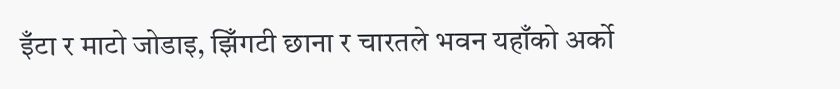इँटा र माटो जोडाइ, झिँगटी छाना र चारतले भवन यहाँको अर्को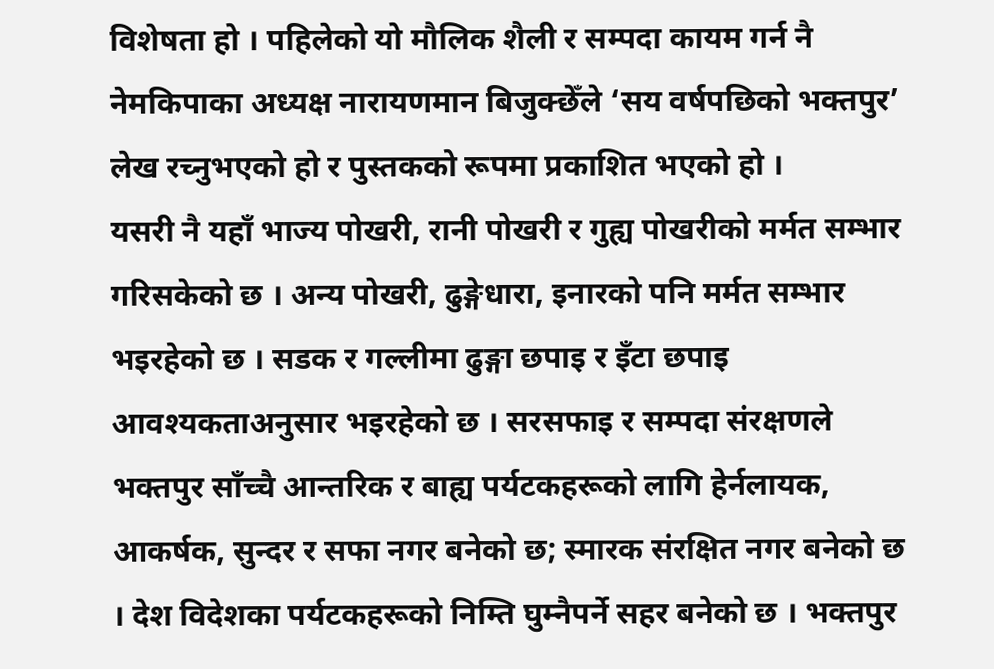विशेषता हो । पहिलेको यो मौलिक शैली र सम्पदा कायम गर्न नै नेमकिपाका अध्यक्ष नारायणमान बिजुक्छेँले ‘सय वर्षपछिको भक्तपुर’ लेख रच्नुभएको हो र पुस्तकको रूपमा प्रकाशित भएको हो ।
यसरी नै यहाँ भाज्य पोखरी, रानी पोखरी र गुह्य पोखरीको मर्मत सम्भार गरिसकेको छ । अन्य पोखरी, ढुङ्गेधारा, इनारको पनि मर्मत सम्भार भइरहेको छ । सडक र गल्लीमा ढुङ्गा छपाइ र इँटा छपाइ आवश्यकताअनुसार भइरहेको छ । सरसफाइ र सम्पदा संरक्षणले भक्तपुर साँच्चै आन्तरिक र बाह्य पर्यटकहरूको लागि हेर्नलायक, आकर्षक, सुन्दर र सफा नगर बनेको छ; स्मारक संरक्षित नगर बनेको छ । देश विदेशका पर्यटकहरूको निम्ति घुम्नैपर्ने सहर बनेको छ । भक्तपुर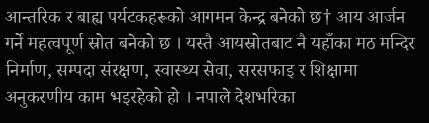आन्तरिक र बाह्य पर्यटकहरूको आगमन केन्द्र बनेको छ† आय आर्जन गर्ने महत्वपूर्ण स्रोत बनेको छ । यस्तै आयस्रोतबाट नै यहाँका मठ मन्दिर निर्माण, सम्पदा संरक्षण, स्वास्थ्य सेवा, सरसफाइ र शिक्षामा अनुकरणीय काम भइरहेको हो । नपाले देशभरिका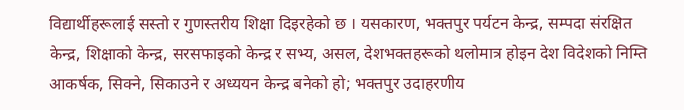विद्यार्थीहरूलाई सस्तो र गुणस्तरीय शिक्षा दिइरहेको छ । यसकारण, भक्तपुर पर्यटन केन्द्र, सम्पदा संरक्षित केन्द्र, शिक्षाको केन्द्र, सरसफाइको केन्द्र र सभ्य, असल, देशभक्तहरूको थलोमात्र होइन देश विदेशको निम्ति आकर्षक, सिक्ने, सिकाउने र अध्ययन केन्द्र बनेको हो; भक्तपुर उदाहरणीय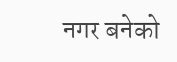नगर बनेको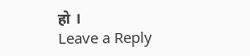हो ।
Leave a Reply